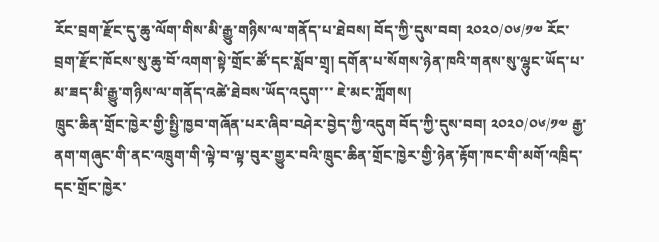རོང་བྲག་རྫོང་དུ་ཆུ་ལོག་གིས་མི་རྒྱུ་གཉིས་ལ་གནོད་པ་ཐེབས། བོད་ཀྱི་དུས་བབ། ༢༠༢༠/༠༦/༡༧ རོང་བྲག་རྫོང་ཁོངས་སུ་ཆུ་བོ་འགག་སྟེ་གྲོང་ཚོ་དང་སློབ་གྲྭ། དགོན་པ་སོགས་ཉེན་ཁའི་གནས་སུ་ལྷུང་ཡོད་པ་མ་ཟད་མི་རྒྱུ་གཉིས་ལ་གནོད་འཚེ་ཐེབས་ཡོད་འདུག་་་ ཇེ་མང་ཀློགས།
ཁྲུང་ཆིན་གྲོང་ཁྱེར་གྱི་སྤྱི་ཁྱབ་གཞོན་པར་ཞིབ་བཤེར་བྱེད་ཀྱི་འདུག བོད་ཀྱི་དུས་བབ། ༢༠༢༠/༠༦/༡༧ རྒྱ་ནག་གཞུང་གི་ནང་འཁྲུག་གི་ལྟེ་བ་ལྟ་བུར་གྱུར་བའི་ཁྲུང་ཆིན་གྲོང་ཁྱེར་གྱི་ཉེན་རྟོག་ཁང་གི་མགོ་འཁྲིད་དང་གྲོང་ཁྱེར་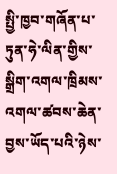སྤྱི་ཁྱབ་གཞོན་པ་ཏུན་ཧེ་ལིན་གྱིས་སྒྲིག་འགལ་ཁྲིམས་འགལ་ཚབས་ཆེན་བྱས་ཡོད་པའི་ཉེས་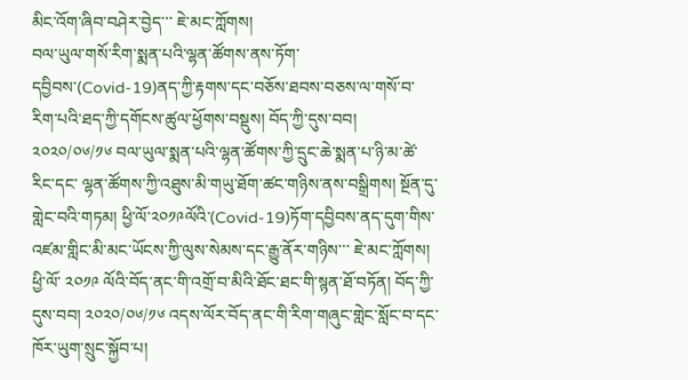མིང་འོག་ཞིབ་བཤེར་བྱེད་་་ ཇེ་མང་ཀློགས།
བལ་ཡུལ་གསོ་རིག་སྨན་པའི་ལྷན་ཚོགས་ནས་ཏོག་དབྱིབས་(Covid-19)ནད་ཀྱི་རྟགས་དང་བཅོས་ཐབས་བཅས་ལ་གསོ་བ་རིག་པའི་ཐད་ཀྱི་དགོངས་ཚུལ་ཕྱོགས་བསྡུས། བོད་ཀྱི་དུས་བབ། ༢༠༢༠/༠༦/༡༦ བལ་ཡུལ་སྨན་པའི་ལྷན་ཚོགས་ཀྱི་དྲུང་ཆེ་སྨན་པ་ཉི་མ་ཚེ་རིང་དང་ ལྷན་ཚོགས་ཀྱི་འཐུས་མི་གཡུ་ཐོག་ཚང་གཉིས་ནས་བསྒྲིགས། སྔོན་དུ་གླེང་བའི་གཏམ། ཕྱི་ལོ་༢༠༡༩ལོའི་(Covid-19)ཏོག་དབྱིབས་ནད་དུག་གིས་འཛམ་གླིང་མི་མང་ཡོངས་ཀྱི་ལུས་སེམས་དང་རྒྱུ་ནོར་གཉིས་་་ ཇེ་མང་ཀློགས།
ཕྱི་ལོ་ ༢༠༡༩ ལོའི་བོད་ནང་གི་འགྲོ་བ་མིའི་ཐོང་ཐང་གི་སྙན་ཐོ་བཏོན། བོད་ཀྱི་དུས་བབ། ༢༠༢༠/༠༦/༡༦ འདས་ལོར་བོད་ནང་གི་རིག་གཞུང་གླེང་སློང་བ་དང་ཁོར་ཡུག་སྲུང་སྐྱོབ་པ།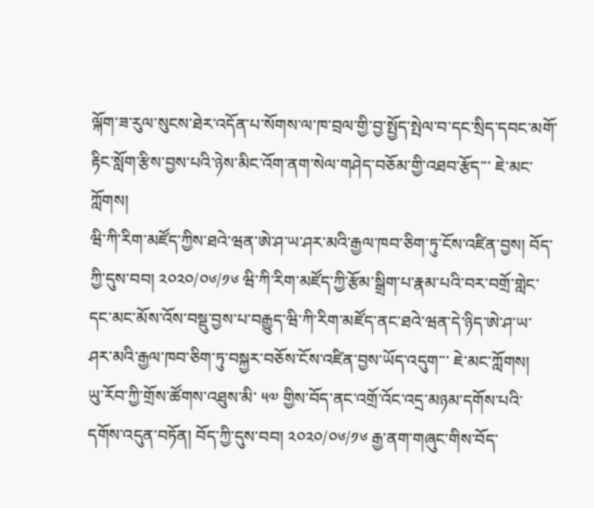ལྐོག་ཟ་རུལ་སུངས་ཐེར་འདོན་པ་སོགས་ལ་ཁ་བྲལ་གྱི་བྱ་སྤྱོད་སྤེལ་བ་དང་སྲིད་དབང་མགོ་རྟིང་སློག་རྩིས་བྱས་པའི་ཉེས་མིང་འོག་ནག་སེལ་གཤེད་བཅོམ་གྱི་འཐབ་རྩོད་་་ ཇེ་མང་ཀློགས།
ཝི་ཀི་རིག་མཛོད་ཀྱིས་ཐའེ་ཝན་ཨེ་ཤ་ཡ་ཤར་མའི་རྒྱལ་ཁབ་ཅིག་ཏུ་ངོས་འཛིན་བྱས། བོད་ཀྱི་དུས་བབ། ༢༠༢༠/༠༦/༡༦ ཝི་ཀི་རིག་མཛོད་ཀྱི་རྩོམ་སྒྲིག་པ་རྣམ་པའི་བར་བགྲོ་གླེང་དང་མང་མོས་འོས་བསྡུ་བྱས་པ་བརྒྱུད་ཝི་ཀི་རིག་མཛོད་ནང་ཐའེ་ཝན་དེ་ཉིད་ཨེ་ཤ་ཡ་ཤར་མའི་རྒྱལ་ཁབ་ཅིག་ཏུ་བསྐྱར་བཅོས་ངོས་འཛིན་བྱས་ཡོད་འདུག་་་ ཇེ་མང་ཀློགས།
ཡུ་རོབ་ཀྱི་གྲོས་ཚོགས་འཐུས་མི་ ༥༧ གྱིས་བོད་ནང་འགྲོ་འོང་འདྲ་མཉམ་དགོས་པའི་དགོས་འདུན་བཏོན། བོད་ཀྱི་དུས་བབ། ༢༠༢༠/༠༦/༡༦ རྒྱ་ནག་གཞུང་གིས་བོད་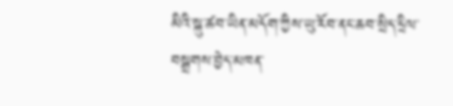མིའི་སྐུ་ཚབ་ཡིན་མདོག་ཀྱིས་ཡུ་རོབ་ནང་ཆབ་སྲིད་དྲིལ་བསྒྲགས་བྱེད་མཁན་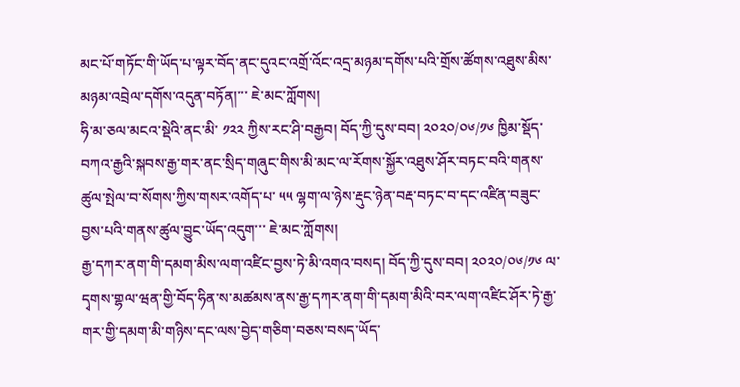མང་པོ་གཏོང་གི་ཡོད་པ་ལྟར་བོད་ནང་དུའང་འགྲོ་འོང་འདྲ་མཉམ་དགོས་པའི་གྲོས་ཚོགས་འཐུས་མིས་མཉམ་འབྲེལ་དགོས་འདུན་བཏོན།་་་ ཇེ་མང་ཀློགས།
ཧི་མ་ཅལ་མངའ་སྡེའི་ནང་མི་ ༡༢༢ ཀྱིས་རང་ཤི་བརྒྱབ། བོད་ཀྱི་དུས་བབ། ༢༠༢༠/༠༦/༡༦ ཁྱིམ་སྡོད་བཀའ་རྒྱའི་སྐབས་རྒྱ་གར་ནང་སྲིད་གཞུང་གིས་མི་མང་ལ་རོགས་སྐྱོར་འཐུས་ཤོར་བཏང་བའི་གནས་ཚུལ་སྤེལ་བ་སོགས་ཀྱིས་གསར་འགོད་པ་ ༥༥ ལྷག་ལ་ཉེས་རྡུང་ཉེན་བརྡ་བཏང་བ་དང་འཛིན་བཟུང་བྱས་པའི་གནས་ཚུལ་བྱུང་ཡོད་འདུག་་་ ཇེ་མང་ཀློགས།
རྒྱ་དཀར་ནག་གི་དམག་མིས་ལག་འཛིང་བྱས་ཏེ་མི་འགའ་བསད། བོད་ཀྱི་དུས་བབ། ༢༠༢༠/༠༦/༡༦ ལ་དྭགས་གྷལ་ཝན་གྱི་བོད་ཧིན་ས་མཚམས་ནས་རྒྱ་དཀར་ནག་གི་དམག་མིའི་བར་ལག་འཛིང་ཤོར་ཏེ་རྒྱ་གར་གྱི་དམག་མི་གཉིས་དང་ལས་བྱེད་གཅིག་བཅས་བསད་ཡོད་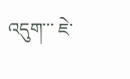འདུག་་་ ཇེ་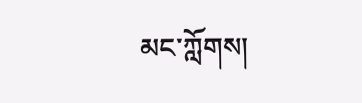མང་ཀློགས།